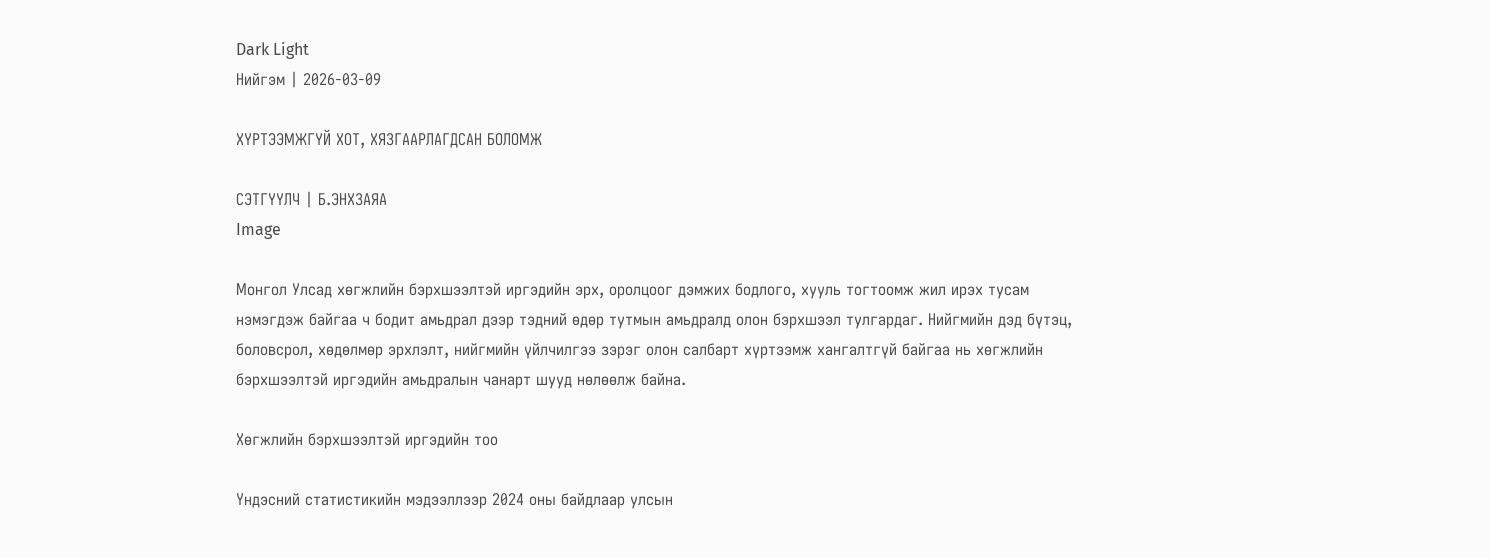Dark Light
Нийгэм | 2026-03-09

ХҮРТЭЭМЖГҮЙ ХОТ, ХЯЗГААРЛАГДСАН БОЛОМЖ

СЭТГҮҮЛЧ | Б.ЭНХЗАЯА
Image

Монгол Улсад хөгжлийн бэрхшээлтэй иргэдийн эрх, оролцоог дэмжих бодлого, хууль тогтоомж жил ирэх тусам нэмэгдэж байгаа ч бодит амьдрал дээр тэдний өдөр тутмын амьдралд олон бэрхшээл тулгардаг. Нийгмийн дэд бүтэц, боловсрол, хөдөлмөр эрхлэлт, нийгмийн үйлчилгээ зэрэг олон салбарт хүртээмж хангалтгүй байгаа нь хөгжлийн бэрхшээлтэй иргэдийн амьдралын чанарт шууд нөлөөлж байна.

Хөгжлийн бэрхшээлтэй иргэдийн тоо

Үндэсний статистикийн мэдээллээр 2024 оны байдлаар улсын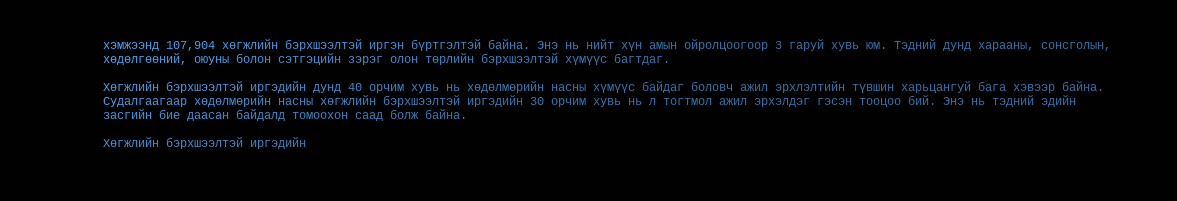хэмжээнд 107,904 хөгжлийн бэрхшээлтэй иргэн бүртгэлтэй байна. Энэ нь нийт хүн амын ойролцоогоор 3 гаруй хувь юм. Тэдний дунд харааны, сонсголын, хөдөлгөөний, оюуны болон сэтгэцийн зэрэг олон төрлийн бэрхшээлтэй хүмүүс багтдаг.

Хөгжлийн бэрхшээлтэй иргэдийн дунд 40 орчим хувь нь хөдөлмөрийн насны хүмүүс байдаг боловч ажил эрхлэлтийн түвшин харьцангуй бага хэвээр байна. Судалгаагаар хөдөлмөрийн насны хөгжлийн бэрхшээлтэй иргэдийн 30 орчим хувь нь л тогтмол ажил эрхэлдэг гэсэн тооцоо бий. Энэ нь тэдний эдийн засгийн бие даасан байдалд томоохон саад болж байна.

Хөгжлийн бэрхшээлтэй иргэдийн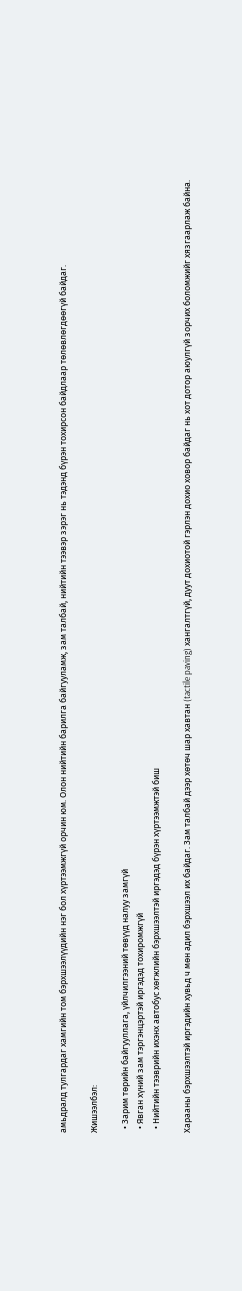амьдралд тулгардаг хамгийн том бэрхшээлүүдийн нэг бол хүртээмжгүй орчин юм. Олон нийтийн барилга байгууламж, зам талбай, нийтийн тээвэр зэрэг нь тэдэнд бүрэн тохирсон байдлаар төлөвлөгдөөгүй байдаг.

Жишээлбэл:

  • Зарим төрийн байгууллага, үйлчилгээний төвүүд налуу замгүй
  • Явган хүний зам тэргэнцэртэй иргэдэд тохиромжгүй
  • Нийтийн тээврийн ихэнх автобус хөгжлийн бэрхшээлтэй иргэдэд бүрэн хүртээмжтэй биш

Харааны бэрхшээлтэй иргэдийн хувьд ч мөн адил бэрхшээл их байдаг. Зам талбай дээр хөтөч шар хавтан (tactile paving) хангалтгүй, дуут дохиотой гэрлэн дохио ховор байдаг нь хот дотор аюулгүй зорчих боломжийг хязгаарлаж байна.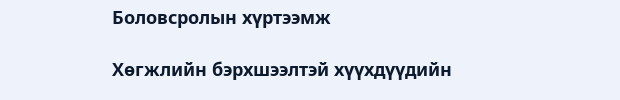Боловсролын хүртээмж

Хөгжлийн бэрхшээлтэй хүүхдүүдийн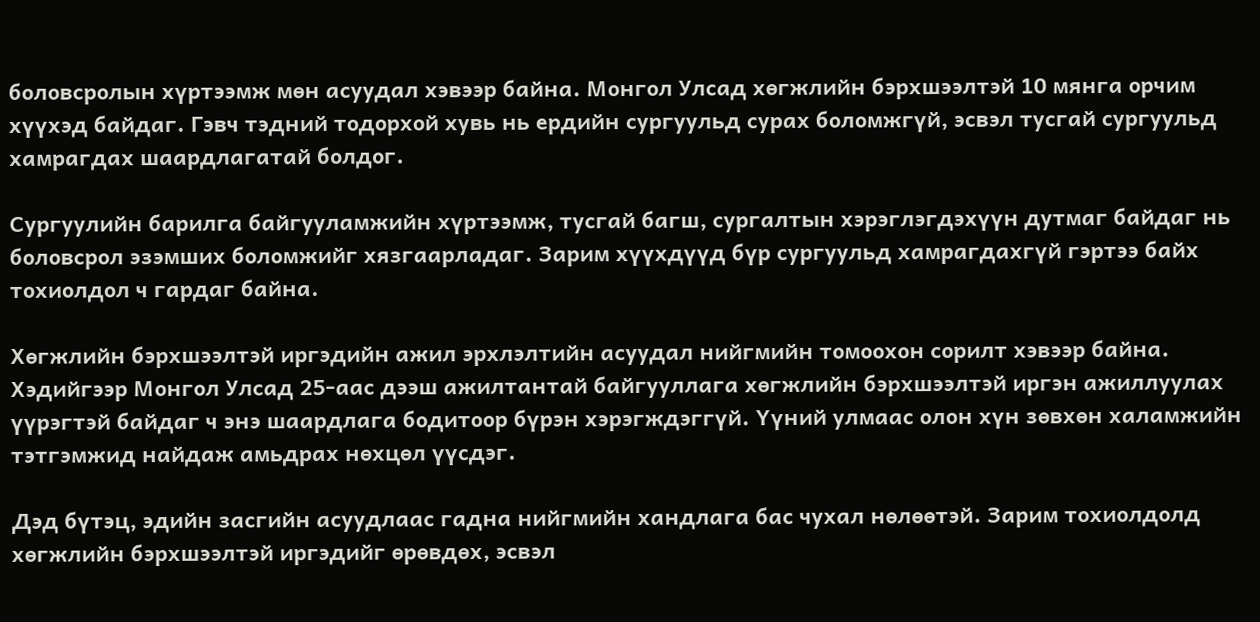боловсролын хүртээмж мөн асуудал хэвээр байна. Монгол Улсад хөгжлийн бэрхшээлтэй 10 мянга орчим хүүхэд байдаг. Гэвч тэдний тодорхой хувь нь ердийн сургуульд сурах боломжгүй, эсвэл тусгай сургуульд хамрагдах шаардлагатай болдог.

Сургуулийн барилга байгууламжийн хүртээмж, тусгай багш, сургалтын хэрэглэгдэхүүн дутмаг байдаг нь боловсрол эзэмших боломжийг хязгаарладаг. Зарим хүүхдүүд бүр сургуульд хамрагдахгүй гэртээ байх тохиолдол ч гардаг байна.

Хөгжлийн бэрхшээлтэй иргэдийн ажил эрхлэлтийн асуудал нийгмийн томоохон сорилт хэвээр байна. Хэдийгээр Монгол Улсад 25-аас дээш ажилтантай байгууллага хөгжлийн бэрхшээлтэй иргэн ажиллуулах үүрэгтэй байдаг ч энэ шаардлага бодитоор бүрэн хэрэгждэггүй. Үүний улмаас олон хүн зөвхөн халамжийн тэтгэмжид найдаж амьдрах нөхцөл үүсдэг.

Дэд бүтэц, эдийн засгийн асуудлаас гадна нийгмийн хандлага бас чухал нөлөөтэй. Зарим тохиолдолд хөгжлийн бэрхшээлтэй иргэдийг өрөвдөх, эсвэл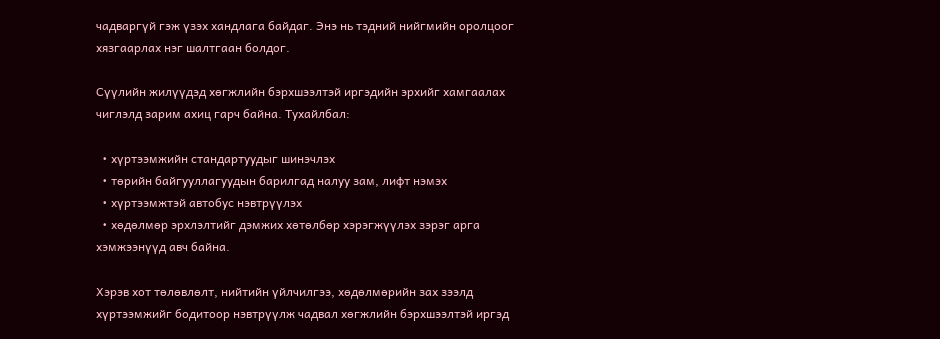чадваргүй гэж үзэх хандлага байдаг. Энэ нь тэдний нийгмийн оролцоог хязгаарлах нэг шалтгаан болдог.

Сүүлийн жилүүдэд хөгжлийн бэрхшээлтэй иргэдийн эрхийг хамгаалах чиглэлд зарим ахиц гарч байна. Тухайлбал:

  • хүртээмжийн стандартуудыг шинэчлэх
  • төрийн байгууллагуудын барилгад налуу зам, лифт нэмэх
  • хүртээмжтэй автобус нэвтрүүлэх
  • хөдөлмөр эрхлэлтийг дэмжих хөтөлбөр хэрэгжүүлэх зэрэг арга хэмжээнүүд авч байна.

Хэрэв хот төлөвлөлт, нийтийн үйлчилгээ, хөдөлмөрийн зах зээлд хүртээмжийг бодитоор нэвтрүүлж чадвал хөгжлийн бэрхшээлтэй иргэд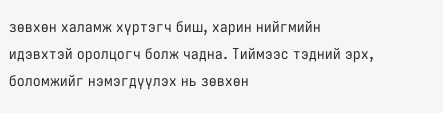зөвхөн халамж хүртэгч биш, харин нийгмийн идэвхтэй оролцогч болж чадна. Тиймээс тэдний эрх, боломжийг нэмэгдүүлэх нь зөвхөн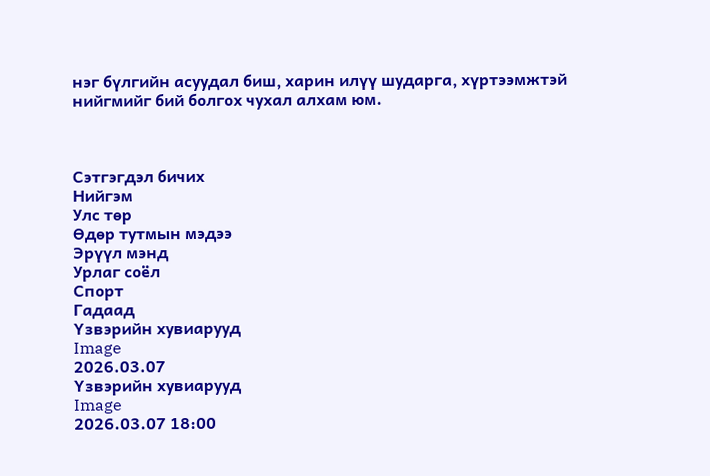нэг бүлгийн асуудал биш, харин илүү шударга, хүртээмжтэй нийгмийг бий болгох чухал алхам юм.



Сэтгэгдэл бичих
Нийгэм
Улс төр
Өдөр тутмын мэдээ
Эрүүл мэнд
Урлаг соёл
Спорт
Гадаад
Үзвэрийн хувиарууд
Image
2026.03.07
Үзвэрийн хувиарууд
Image
2026.03.07 18:00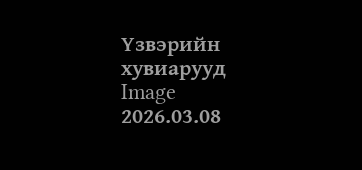Үзвэрийн хувиарууд
Image
2026.03.08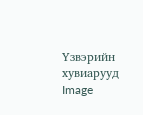Үзвэрийн хувиарууд
Image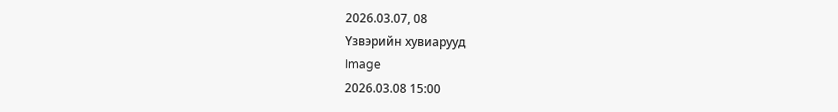2026.03.07, 08
Үзвэрийн хувиарууд
Image
2026.03.08 15:00